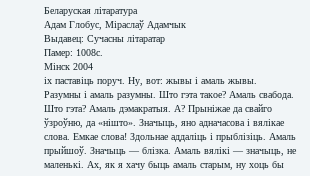Беларуская літаратура
Адам Глобус, Міраслаў Адамчык
Выдавец: Сучасны літаратар
Памер: 1008с.
Мінск 2004
іх паставіць поруч. Ну, вот: жывы і амаль жывы. Разумны і амаль разумны. Што гэта такое? Амаль свабода. Што гэта? Амаль дэмакратыя. А? Прыніжае да свайго ўзроўню, да «нішто». Значыць, яно адначасова і вялікае слова. Емкае слова! Здольнае аддаліць і прыблізіць. Амаль прыйшоў. Значыць — блізка. Амаль вялікі — значыць, не маленькі. Ах, як я хачу быць амаль старым, ну хоць бы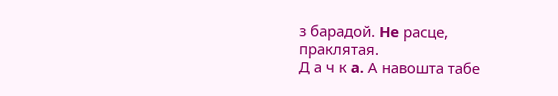з барадой. He расце, праклятая.
Д а ч к a. А навошта табе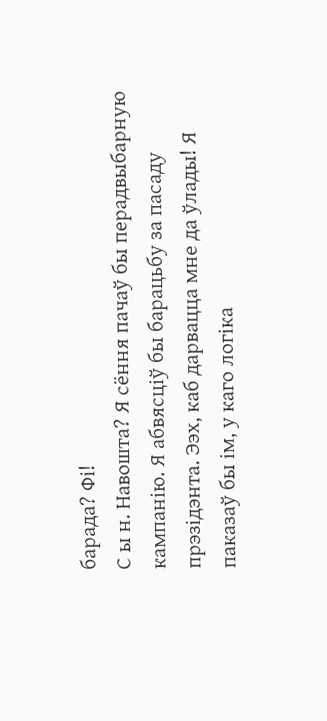барада? Фі!
С ы н. Навошта? Я сёння пачаў бы перадвыбарную кампанію. Я абвясціў бы барацьбу за пасаду прэзідэнта. Ээх, каб дарвацца мне да ўлады! Я паказаў бы ім, у каго логіка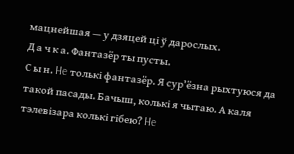мацнейшая — у дзяцей ці ў дарослых.
Д а ч к а. Фантазёр ты пусты.
С ы н. He толькі фантазёр. Я сур’ёзна рыхтуюся да такой пасады. Бачыш, колькі я чытаю. А каля тэлевізара колькі гібею? He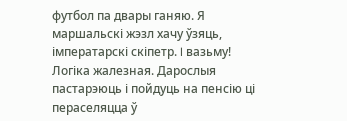футбол па двары ганяю. Я маршальскі жэзл хачу ўзяць, імператарскі скіпетр. I вазьму! Логіка жалезная. Дарослыя пастарэюць і пойдуць на пенсію ці пераселяцца ў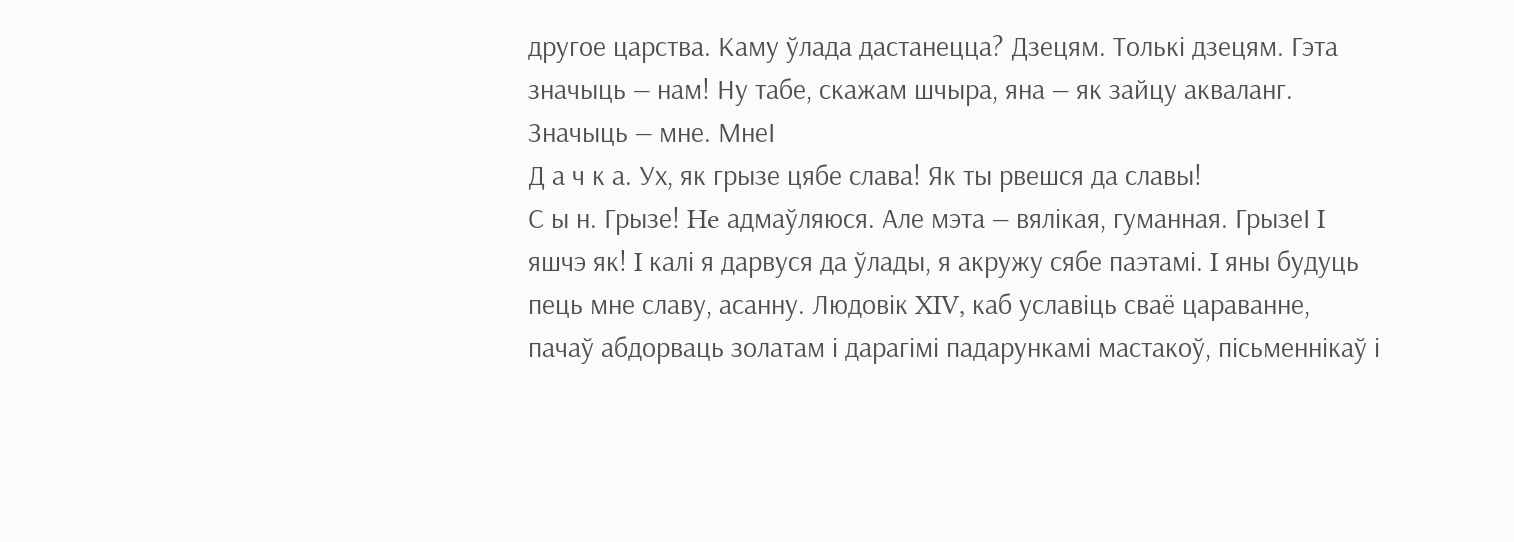другое царства. Каму ўлада дастанецца? Дзецям. Толькі дзецям. Гэта значыць — нам! Ну табе, скажам шчыра, яна — як зайцу акваланг. Значыць — мне. МнеІ
Д а ч к а. Ух, як грызе цябе слава! Як ты рвешся да славы!
С ы н. Грызе! He адмаўляюся. Але мэта — вялікая, гуманная. ГрызеІ I яшчэ як! I калі я дарвуся да ўлады, я акружу сябе паэтамі. I яны будуць пець мне славу, асанну. Людовік XIV, каб уславіць сваё цараванне, пачаў абдорваць золатам і дарагімі падарункамі мастакоў, пісьменнікаў і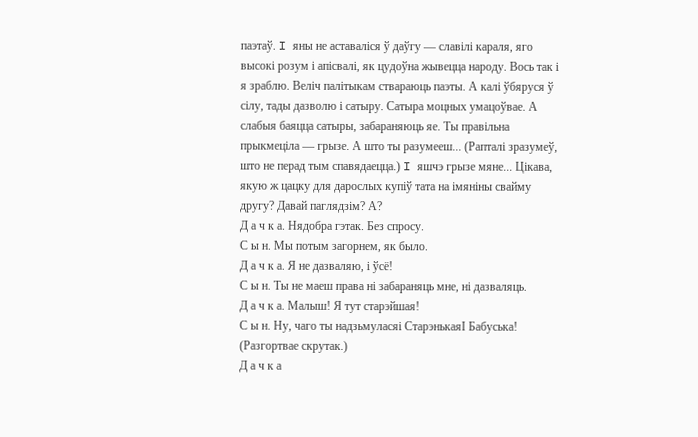паэтаў. I яны не аставаліся ў даўгу — славілі караля, яго высокі розум і апісвалі, як цудоўна жывецца народу. Вось так і я зраблю. Веліч палітыкам ствараюць паэты. А калі ўбяруся ў сілу, тады дазволю і сатыру. Сатыра моцных умацоўвае. А слабыя баяцца сатыры, забараняюць яе. Ты правільна прыкмеціла — грызе. А што ты разумееш... (Рапталі зразумеў, што не перад тым спавядаецца.) I яшчэ грызе мяне... Цікава, якую ж цацку для дарослых купіў тата на імяніны свайму другу? Давай паглядзім? А?
Д а ч к а. Нядобра гэтак. Без спросу.
С ы н. Мы потым загорнем, як было.
Д а ч к а. Я не дазваляю, і ўсё!
С ы н. Ты не маеш права ні забараняць мне, ні дазваляць.
Д а ч к а. Малыш! Я тут старэйшая!
С ы н. Ну, чаго ты надзьмуласяі СтарэнькаяІ Бабуська! (Разгортвае скрутак.)
Д а ч к а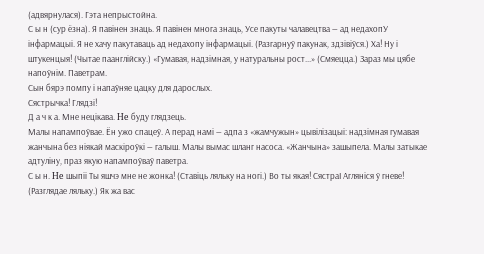(адвярнулася). Гэта непрыстойна.
С ы н (сур ёзна). Я павінен знаць. Я павінен многа знаць, Усе пакуты чалавецтва — ад недахопУ інфармацыі. Я не хачу пакутаваць ад недахопу інфармацыі. (Разгарнуў пакунак, здзівіўся.) Ха! Ну і штукенцыя! (Чытае паанглійску.) «Гумавая, надзімная, у натуральны рост...» (Смяецца.) Зараз мы цябе напоўнім. Паветрам.
Сын бярэ помпу і напаўняе цацку для дарослых.
Сястрычка! Глядзі!
Д а ч к а. Мне нецікава. He буду глядзець.
Малы напампоўвае. Ён ужо спацеў. А перад намі — адпа з «жамчужын» цывілізацыі: надзімная гумавая жанчына без ніякай маскіроўкі — галыш. Малы вымас шланг насоса. «Жанчына» зашыпела. Малы затыкае адтуліну, праз якую напампоўваў паветра.
С ы н. He шыпіі Ты яшчэ мне не жонка! (Ставіць ляльку на ногі.) Во ты якая! СястраІ Агляніся ў гневе! (Разглядае ляльку.) Як жа вас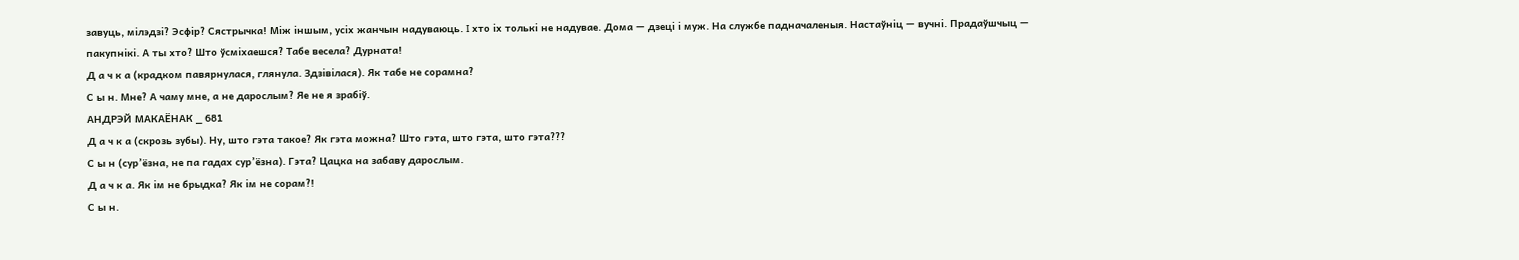завуць, мілэдзі? Эсфір? Сястрычка! Між іншым, усіх жанчын надуваюць. I хто іх толькі не надувае. Дома — дзеці і муж. На службе падначаленыя. Настаўніц — вучні. Прадаўшчыц — пакупнікі. А ты хто? Што ўсміхаешся? Табе весела? Дурната!
Д а ч к а (крадком павярнулася, глянула. Здзівілася). Як табе не сорамна?
С ы н. Мне? А чаму мне, а не дарослым? Яе не я зрабіў.
АНДРЭЙ МАКАЁНАК _ 681
Д а ч к а (скрозь зубы). Ну, што гэта такое? Як гэта можна? Што гэта, што гэта, што гэта???
С ы н (сур’ёзна, не па гадах сур’ёзна). Гэта? Цацка на забаву дарослым.
Д а ч к а. Як ім не брыдка? Як ім не сорам?!
С ы н.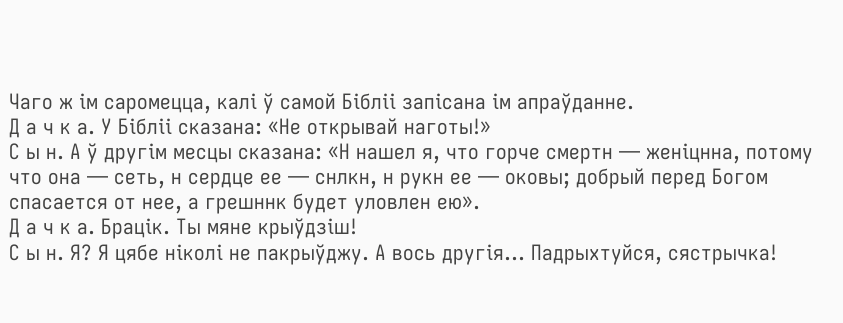Чаго ж ім саромецца, калі ў самой Бібліі запісана ім апраўданне.
Д а ч к а. У Бібліі сказана: «Не открывай наготы!»
С ы н. А ў другім месцы сказана: «Н нашел я, что горче смертн — женіцнна, потому что она — сеть, н сердце ее — снлкн, н рукн ее — оковы; добрый перед Богом спасается от нее, а грешннк будет уловлен ею».
Д а ч к а. Брацік. Ты мяне крыўдзіш!
С ы н. Я? Я цябе ніколі не пакрыўджу. А вось другія... Падрыхтуйся, сястрычка!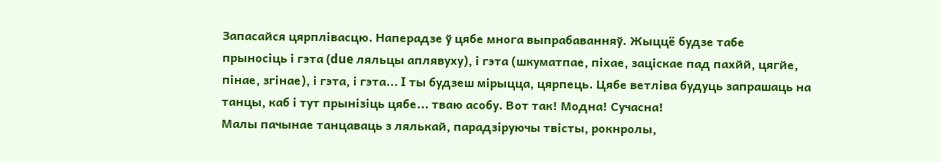Запасайся цярплівасцю. Наперадзе ў цябе многа выпрабаванняў. Жыццё будзе табе прыносіць і гэта (due ляльцы аплявуху), і гэта (шкуматпае, піхае, заціскае пад пахйй, цягйе, пінае, згінае), і гэта, і гэта... I ты будзеш мірыцца, цярпець. Цябе ветліва будуць запрашаць на танцы, каб і тут прынізіць цябе... тваю асобу. Вот так! Модна! Сучасна!
Малы пачынае танцаваць з лялькай, парадзіруючы твісты, рокнролы,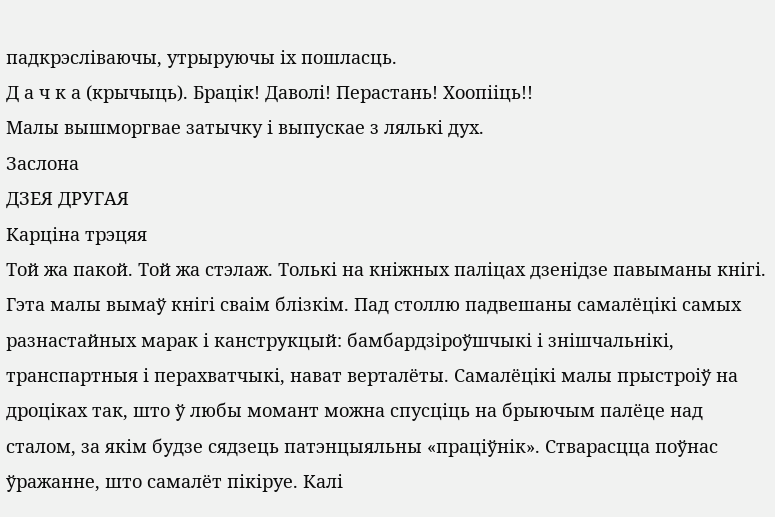падкрэсліваючы, утрыруючы іх пошласць.
Д а ч к а (крычыць). Брацік! Даволі! Перастань! Хоопііць!!
Малы вышморгвае затычку і выпускае з лялькі дух.
Заслона
ДЗЕЯ ДРУГАЯ
Карціна трэцяя
Той жа пакой. Той жа стэлаж. Толькі на кніжных паліцах дзенідзе павыманы кнігі. Гэта малы вымаў кнігі сваім блізкім. Пад столлю падвешаны самалёцікі самых разнастайных марак і канструкцый: бамбардзіроўшчыкі і знішчальнікі, транспартныя і перахватчыкі, нават верталёты. Самалёцікі малы прыстроіў на дроціках так, што ў любы момант можна спусціць на брыючым палёце над сталом, за якім будзе сядзець патэнцыяльны «праціўнік». Стварасцца поўнас ўражанне, што самалёт пікіруе. Калі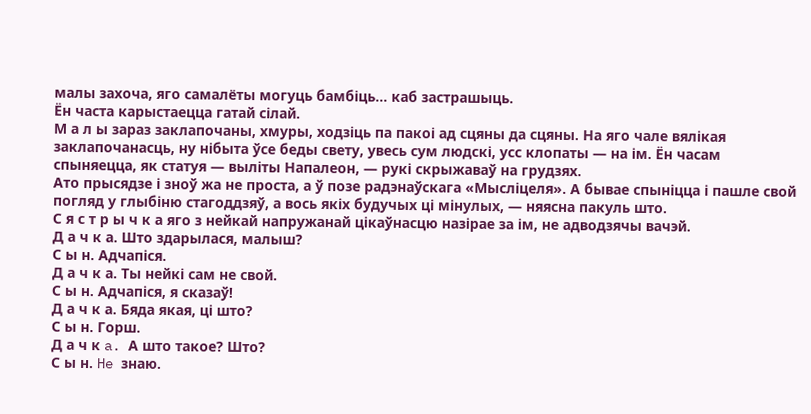малы захоча, яго самалёты могуць бамбіць... каб застрашыць.
Ён часта карыстаецца гатай сілай.
М а л ы зараз заклапочаны, хмуры, ходзіць па пакоі ад сцяны да сцяны. На яго чале вялікая заклапочанасць, ну нібыта ўсе беды свету, увесь сум людскі, усс клопаты — на ім. Ён часам спыняецца, як статуя — выліты Напалеон, — рукі скрыжаваў на грудзях.
Aто прысядзе і зноў жа не проста, а ў позе радэнаўскага «Мысліцеля». А бывае спыніцца і пашле свой погляд у глыбіню стагоддзяў, а вось якіх будучых ці мінулых, — няясна пакуль што.
С я с т р ы ч к а яго з нейкай напружанай цікаўнасцю назірае за ім, не адводзячы вачэй.
Д а ч к а. Што здарылася, малыш?
С ы н. Адчапіся.
Д а ч к а. Ты нейкі сам не свой.
С ы н. Адчапіся, я сказаў!
Д а ч к а. Бяда якая, ці што?
С ы н. Горш.
Д а ч к a. А што такое? Што?
С ы н. He знаю.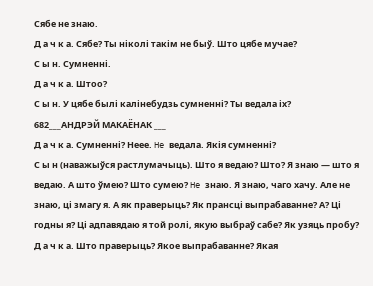Сябе не знаю.
Д а ч к а. Сябе? Ты ніколі такім не быў. Што цябе мучае?
С ы н. Сумненні.
Д а ч к а. Штоо?
С ы н. У цябе былі калінебудзь сумненні? Ты ведала іх?
682___АНДРЭЙ МАКАЁНАК ___
Д а ч к а. Сумненні? Неее. He ведала. Якія сумненні?
С ы н (наважыўся растлумачыць). Што я ведаю? Што? Я знаю — што я ведаю. А што ўмею? Што сумею? He знаю. Я знаю, чаго хачу. Але не знаю, ці змагу я. А як праверыць? Як прансці выпрабаванне? А? Ці годны я? Ці адпавядаю я той ролі, якую выбраў сабе? Як узяць пробу?
Д а ч к а. Што праверыць? Якое выпрабаванне? Якая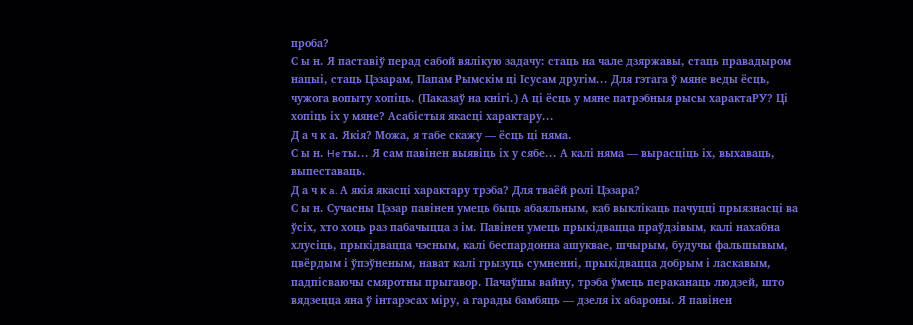проба?
С ы н. Я паставіў перад сабой вялікую задачу: стаць на чале дзяржавы, стаць правадыром нацыі, стаць Цэзарам, Папам Рымскім ці Ісусам другім... Для гэтага ў мяне веды ёсць, чужога вопыту хопіць. (Паказаў на кнігі.) А ці ёсць у мяне патрэбныя рысы характаРУ? Ці хопіць іх у мяне? Асабістыя якасці характару...
Д а ч к а. Якія? Можа, я табе скажу — ёсць ці няма.
С ы н. He ты... Я сам павінен выявіць іх у сябе... А калі няма — вырасціць іх, выхаваць, выпеставаць.
Д а ч к a. А якія якасці характару трэба? Для тваёй ролі Цэзара?
С ы н. Сучасны Цэзар павінен умець быць абаяльным, каб выклікаць пачуцці прыязнасці ва ўсіх, хто хоць раз пабачыцца з ім. Павінен умець прыкідвацца праўдзівым, калі нахабна хлусіць, прыкідвацца чэсным, калі беспардонна ашуквае, шчырым, будучы фальшывым, цвёрдым і ўпэўненым, нават калі грызуць сумненні, прыкідвацца добрым і ласкавым, падпісваючы смяротны прыгавор. Пачаўшы вайну, трэба ўмець пераканаць людзей, што вядзецца яна ў інтарэсах міру, а гарады бамбяць — дзеля іх абароны. Я павінен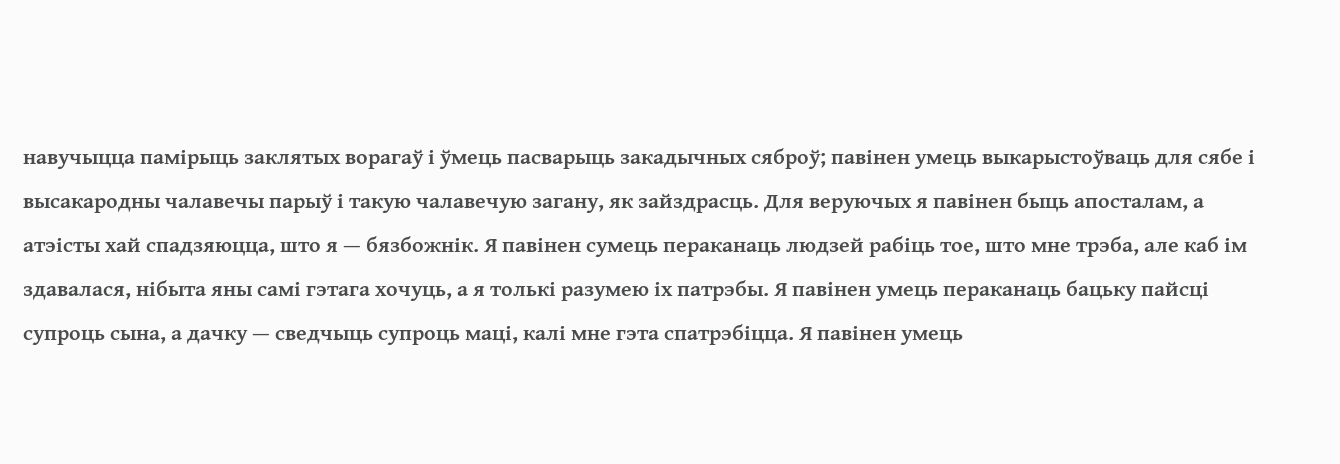навучыцца памірыць заклятых ворагаў і ўмець пасварыць закадычных сяброў; павінен умець выкарыстоўваць для сябе і высакародны чалавечы парыў і такую чалавечую загану, як зайздрасць. Для веруючых я павінен быць апосталам, а атэісты хай спадзяюцца, што я — бязбожнік. Я павінен сумець пераканаць людзей рабіць тое, што мне трэба, але каб ім здавалася, нібыта яны самі гэтага хочуць, а я толькі разумею іх патрэбы. Я павінен умець пераканаць бацьку пайсці супроць сына, а дачку — сведчыць супроць маці, калі мне гэта спатрэбіцца. Я павінен умець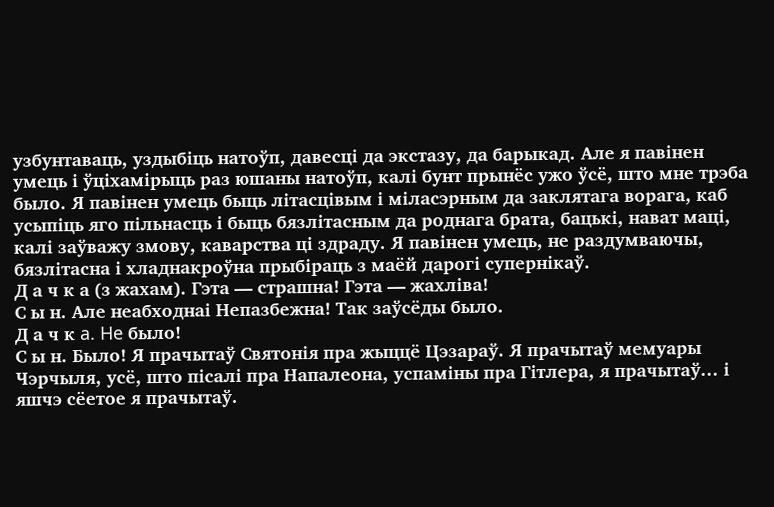узбунтаваць, уздыбіць натоўп, давесці да экстазу, да барыкад. Але я павінен умець і ўціхамірыць раз юшаны натоўп, калі бунт прынёс ужо ўсё, што мне трэба было. Я павінен умець быць літасцівым і міласэрным да заклятага ворага, каб усыпіць яго пільнасць і быць бязлітасным да роднага брата, бацькі, нават маці, калі заўважу змову, каварства ці здраду. Я павінен умець, не раздумваючы, бязлітасна і хладнакроўна прыбіраць з маёй дарогі супернікаў.
Д а ч к а (з жахам). Гэта — страшна! Гэта — жахліва!
С ы н. Але неабходнаі Непазбежна! Так заўсёды было.
Д а ч к a. He было!
С ы н. Было! Я прачытаў Святонія пра жыццё Цэзараў. Я прачытаў мемуары Чэрчыля, усё, што пісалі пра Напалеона, успаміны пра Гітлера, я прачытаў... і яшчэ сёетое я прачытаў.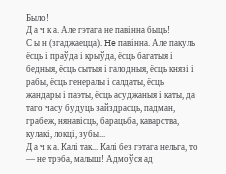Было!
Д а ч к а. Але гэтага не павінна быць!
С ы н (згаджаецца). He павінна. Але пакуль ёсць і праўда і крыўда, ёсць багатыя і бедныя, ёсць сытыя і галодныя, ёсць князі і рабы, ёсць генералы і салдаты, ёсць жандары і паэты, ёсць асуджаныя і каты, да таго часу будуць зайздрасць, падман, грабеж, нянавісць, барацьба, каварства, кулакі, локці, зубы...
Д а ч к а. Калі так... Калі без гэтага нельга, то — не трэба, малыш! Адмоўся ад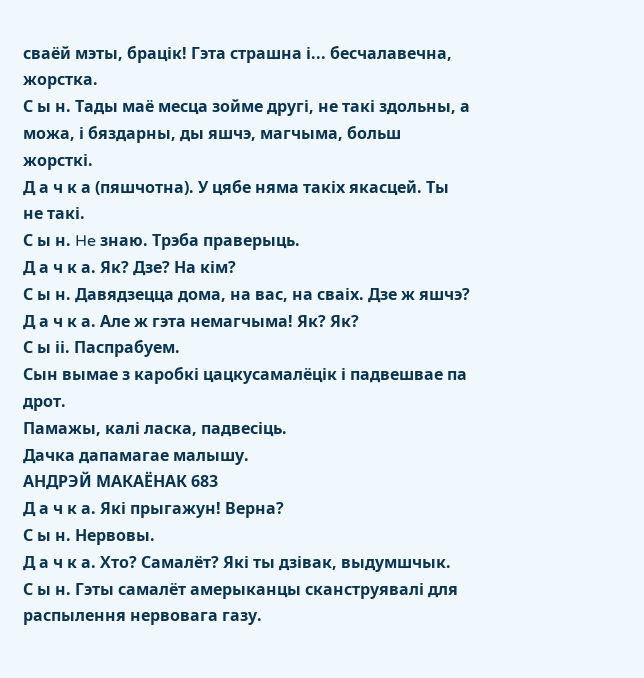сваёй мэты, брацік! Гэта страшна і... бесчалавечна, жорстка.
С ы н. Тады маё месца зойме другі, не такі здольны, а можа, і бяздарны, ды яшчэ, магчыма, больш жорсткі.
Д а ч к а (пяшчотна). У цябе няма такіх якасцей. Ты не такі.
С ы н. He знаю. Трэба праверыць.
Д а ч к а. Як? Дзе? На кім?
С ы н. Давядзецца дома, на вас, на сваіх. Дзе ж яшчэ?
Д а ч к а. Але ж гэта немагчыма! Як? Як?
С ы іі. Паспрабуем.
Сын вымае з каробкі цацкусамалёцік і падвешвае па дрот.
Памажы, калі ласка, падвесіць.
Дачка дапамагае малышу.
АНДРЭЙ МАКАЁНАК 683
Д а ч к а. Які прыгажун! Верна?
С ы н. Нервовы.
Д а ч к а. Хто? Самалёт? Які ты дзівак, выдумшчык.
С ы н. Гэты самалёт амерыканцы сканструявалі для распылення нервовага газу.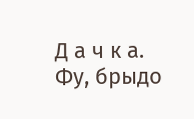Д а ч к а. Фу, брыдо